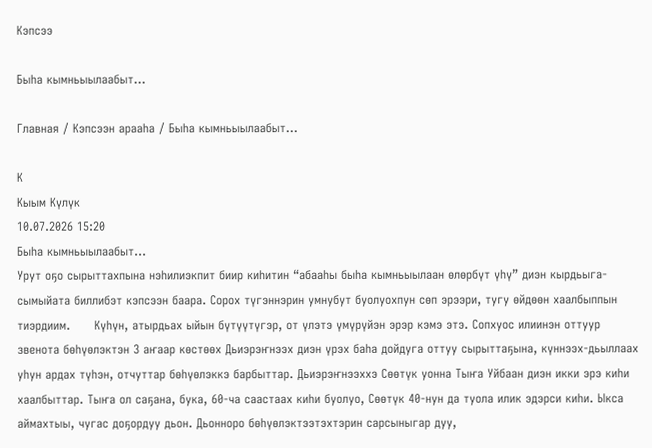Кэпсээ

Быһа кымньыылаабыт...

Главная / Кэпсээн арааһа / Быһа кымньыылаабыт...

К
Кыым Күлүк
10.07.2026 15:20
Быһа кымньыылаабыт...
Урут оҕо сырыттахпына нэһилиэкпит биир киһитин “абааһы быһа кымньыылаан өлөрбүт үһү” диэн кырдьыга-сымыйата биллибэт кэпсээн баара. Сорох түгэннэрин умнубут буолуохпун сөп эрээри, тугу өйдөөн хаалбыппын тиэрдиим.      Күһүн, атырдьах ыйын бүтүүтүгэр, от үлэтэ үмүрүйэн эрэр кэмэ этэ. Сопхуос илиинэн оттуур звенота бөһүөлэктэн 3 аҥаар көстөөх Дьиэрэҥнээх диэн үрэх баһа дойдуга оттуу сырыттаҕына, күннээх-дьыллаах уһун ардах түһэн, отчуттар бөһүөлэккэ барбыттар. Дьиэрэҥнээххэ Сөөтүк уонна Тыҥа Уйбаан диэн икки эрэ киһи хаалбыттар. Тыҥа ол саҕана, бука, 60-ча саастаах киһи буолуо, Сөөтүк 40-нун да туола илик эдэрси киһи. Ыкса аймахтыы, чугас доҕордуу дьон. Дьонноро бөһүөлэктээтэхтэрин сарсыныгар дуу,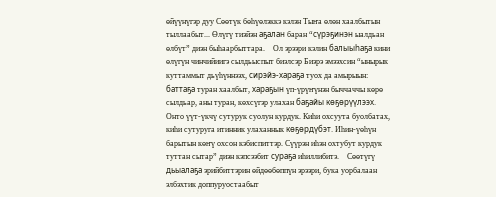өйүүнүгэр дуу Сөөтүк бөһүөлэккэ кэлэн Тыҥа өлөн хаалбытын тыллаабыт... Өлүгү тиэйэн аҕалан баран “сүрэҕинэн ыалдьан өлбүт” диэн быһаарбыттара.    Ол эрээри кэлин балыыһаҕа кини өлүгүн чинчийиигэ сылдьыспыт биэлсэр Биэрэ эмээхсин “ынырык куттаммыт дьүһүннээх, сирэйэ-хараҕа туох да амырыын: баттаҕа туран хаалбыт, хараҕын үп-үрүҥүнэн быччаччы көрө сылдьар, аны туран, көхсүгэр улахан баҕайы көҕөрүүлээх. Онто үүт-үкчү сутурук суолун курдук. Киһи охсуута буолбатах, киһи сутуруга итинник улаханнык көҕөрдүбэт. Иһин-үөһүн барытын көҥү охсон кэбиспиттэр. Сүүрэн иһэн охтубут курдук туттан сытар” диэн кэпсээбит сураҕа иһиллибитэ.    Сөөтүгү дьыалаҕа эрийбиттэрин өйдөөбөппүн эрээри, бука уорбалаан элбэхтик доппуруостаабыт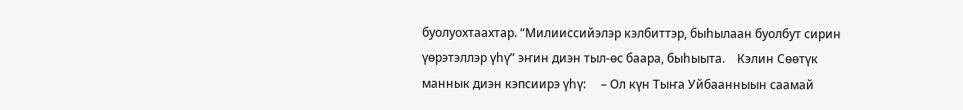буолуохтаахтар. “Милииссийэлэр кэлбиттэр, быһылаан буолбут сирин үөрэтэллэр үһү” эҥин диэн тыл-өс баара, быһыыта.    Кэлин Сөөтүк маннык диэн кэпсиирэ үһү:     – Ол күн Тыҥа Уйбаанныын саамай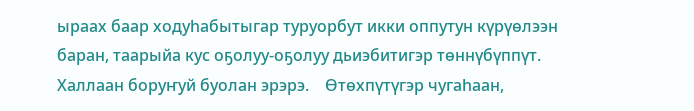ыраах баар ходуһабытыгар туруорбут икки оппутун күрүөлээн баран, таарыйа кус оҕолуу-оҕолуу дьиэбитигэр төннүбүппүт. Халлаан боруҥуй буолан эрэрэ.    Өтөхпүтүгэр чугаһаан,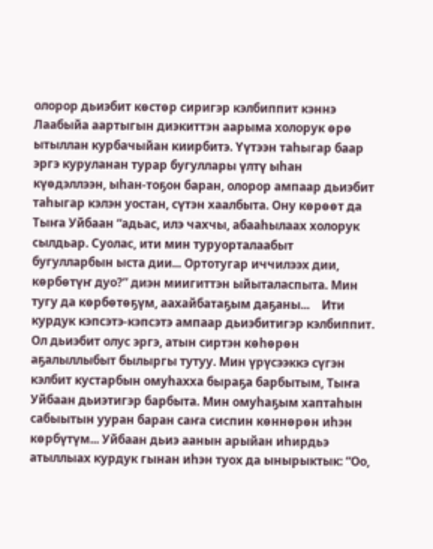олорор дьиэбит көстөр сиригэр кэлбиппит кэннэ Лаабыйа аартыгын диэкиттэн аарыма холорук өрө ытыллан курбачыйан киирбитэ. Үүтээн таһыгар баар эргэ куруланан турар бугуллары үлтү ыһан күөдэллээн, ыһан-тоҕон баран, олорор ампаар дьиэбит таһыгар кэлэн уостан, сүтэн хаалбыта. Ону көрөөт да Тыҥа Уйбаан “адьас, илэ чахчы, абааһылаах холорук сылдьар. Суолас, ити мин туруорталаабыт бугулларбын ыста дии... Ортотугар иччилээх дии, көрбөтүҥ дуо?” диэн миигиттэн ыйыталаспыта. Мин тугу да көрбөтөҕүм, аахайбатаҕым даҕаны...    Ити курдук кэпсэтэ-кэпсэтэ ампаар дьиэбитигэр кэлбиппит. Ол дьиэбит олус эргэ, атын сиртэн көһөрөн аҕалыллыбыт былыргы тутуу. Мин үрүсээккэ сүгэн кэлбит кустарбын омуһахха быраҕа барбытым, Тыҥа Уйбаан дьиэтигэр барбыта. Мин омуһаҕым хаптаһын сабыытын ууран баран саҥа сиспин көннөрөн иһэн көрбүтүм... Уйбаан дьиэ аанын арыйан иһирдьэ атыллыах курдук гынан иһэн туох да ынырыктык: “Оо,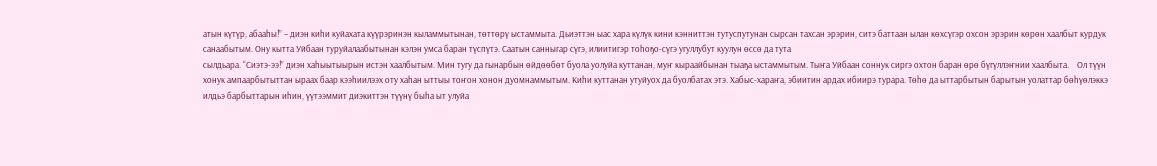атын күтүр, абааһы!” – диэн киһи куйахата күүрэринэн кыламмытынан, төттөрү ыстаммыта. Дьиэттэн ыас хара күлүк кини кэнниттэн тутуспутунан сырсан тахсан эрэрин, ситэ баттаан ылан көхсүгэр охсон эрэрин көрөн хаалбыт курдук санаабытым. Ону кытта Уйбаан туруйалаабытынан кэлэн умса баран түспүтэ. Саатын санныгар сүгэ, илиитигэр тоһоҕо-сүгэ угуллубут куулун өссө да тута
сылдьара. “Сиэтэ-ээ!” диэн хаһыытыырын истэн хаалбытым. Мин тугу да гынарбын өйдөөбөт буола уолуйа куттанан, муҥ кыраайбынан тыаҕа ыстаммытым. Тыҥа Уйбаан соннук сиргэ охтон баран өрө бүгүллэҥнии хаалбыта.    Ол түүн хонук ампаарбытыттан ыраах баар кээһиилээх оту хаһан ыттыы тоҥон хонон дуомнаммытым. Киһи куттанан утуйуох да буолбатах этэ. Хабыс-хараҥа, эбиитин ардах ибиирэ турара. Төһө да ыттарбытын барытын уолаттар бөһүөлэккэ илдьэ барбыттарын иһин, үүтээммит диэкиттэн түүнү быһа ыт улуйа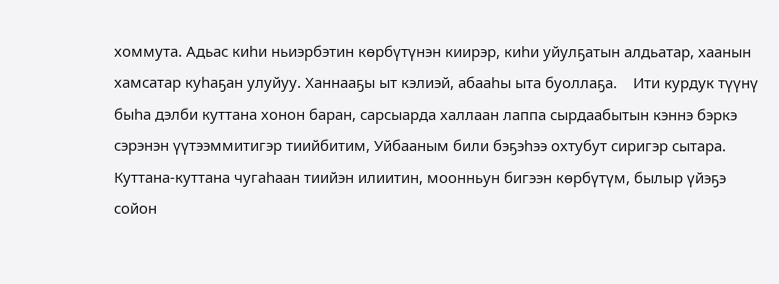хоммута. Адьас киһи ньиэрбэтин көрбүтүнэн киирэр, киһи уйулҕатын алдьатар, хаанын хамсатар куһаҕан улуйуу. Ханнааҕы ыт кэлиэй, абааһы ыта буоллаҕа.    Ити курдук түүнү быһа дэлби куттана хонон баран, сарсыарда халлаан лаппа сырдаабытын кэннэ бэркэ сэрэнэн үүтээммитигэр тиийбитим, Уйбааным били бэҕэһээ охтубут сиригэр сытара. Куттана-куттана чугаһаан тиийэн илиитин, моонньун бигээн көрбүтүм, былыр үйэҕэ сойон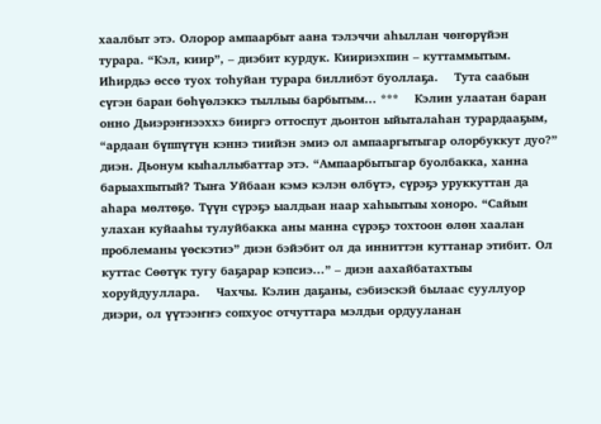хаалбыт этэ. Олорор ампаарбыт аана тэлэччи аһыллан чөҥөрүйэн турара. “Кэл, киир”, – диэбит курдук. Киириэхпин – куттаммытым. Иһирдьэ өссө туох тоһуйан турара биллибэт буоллаҕа.    Тута саабын сүгэн баран бөһүөлэккэ тыллыы барбытым... ***    Кэлин улаатан баран онно Дьиэрэҥнээххэ бииргэ оттоспут дьонтон ыйыталаһан турардааҕым, “ардаан бүппүтүн кэннэ тиийэн эмиэ ол ампааргытыгар олорбуккут дуо?” диэн. Дьонум кыһаллыбаттар этэ. “Ампаарбытыгар буолбакка, ханна барыахпытый? Тыҥа Уйбаан кэмэ кэлэн өлбүтэ, сүрэҕэ уруккуттан да аһара мөлтөҕө. Түүн сүрэҕэ ыалдьан наар хаһыытыы хоноро. “Сайын улахан куйааһы тулуйбакка аны манна сүрэҕэ тохтоон өлөн хаалан проблеманы үөскэтиэ” диэн бэйэбит ол да инниттэн куттанар этибит. Ол куттас Сөөтүк тугу баҕарар кэпсиэ...” – диэн аахайбатахтыы хоруйдууллара.    Чахчы. Кэлин даҕаны, сэбиэскэй былаас сууллуор диэри, ол үүтээҥҥэ сопхуос отчуттара мэлдьи ордууланан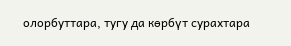олорбуттара, тугу да көрбүт сурахтара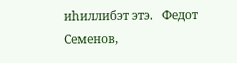иһиллибэт этэ.   Федот Семенов,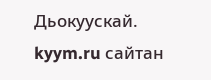Дьокуускай.
kyym.ru сайтан